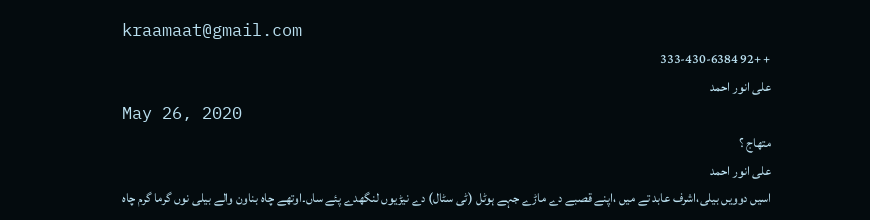kraamaat@gmail.com
+ +92 333-430-6384
علی انور احمد
May 26, 2020
متھاج ؟
علی انور احمد
اسیں دوویں بیلی،اشرف عابد تے میں ،اپنے قصبے دے ماڑے جہے ہوٹل (ٹی سٹال) دے نیڑیوں لنگھدے پئے ساں۔اوتھے چاہ بناون والے بیلی نوں گرما گرم چاہ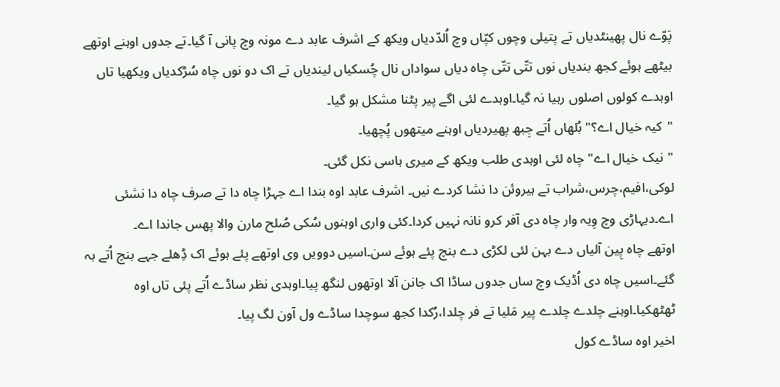پَوّے نال پھینٹدیاں تے پتیلی وچوں کپّاں وچ اُلدّدیاں ویکھ کے اشرف عابد دے مونہ وچ پانی آ گیا۔تے جدوں اوہنے اوتھے بیٹھے ہوئے کجھ بندیاں نوں تتّی تتّی چاہ دیاں سواداں نال چُسکیاں لیندیاں تے اک دو نوں چاہ سُڑکدیاں ویکھیا تاں اوہدے کولوں اصلوں رہیا نہ گیا۔اوہدے لئی اگے پیر پٹنا مشکل ہو گیا۔
"کیہ خیال اے؟"بُلھاں اُتے جِبھ پھیردیاں اوہنے میتھوں پُچھیا۔
"نیک خیال اے"چاہ لئی اوہدی طلب ویکھ کے میری ہاسی نکل گئی۔
لوکی،افیم،چرس،شراب تے ہیروئن دا نشا کردے نیں۔ اشرف عابد اوہ بندا اے جہڑا چاہ دا تے صرف چاہ دا نشئی اے۔دیہاڑی وچ وِیہ وار چاہ دی آفر کرو نانہ نہیں کردا۔کئی واری اوہنوں سُکی صُلح مارن والا پھس جاندا اے۔
اوتھے چاہ پِین آلیاں دے بہن لئی لکڑی دے بنچ پئے ہوئے سن۔اسیں دوویں وی اوتھے پئے ہوئے اک ڈِھلے جہے بنچ اُتے بہ گئے۔اسیں چاہ دی اُڈیک وچ ساں جدوں ساڈا اک جانن آلا اوتھوں لنگھ پیا۔اوہدی نظر ساڈے اُتے پئی تاں اوہ ٹھٹھکیا۔اوہنے چلدے چلدے پیر مَلیا تے فر چلدا،رُکدا کجھ سوچدا ساڈے ول آون لگ پیا۔
اخیر اوہ ساڈے کول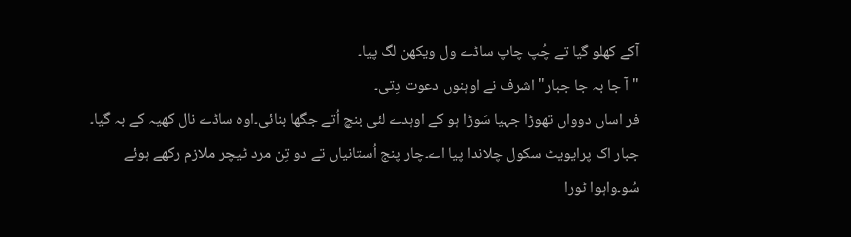آکے کھلو گیا تے چُپ چاپ ساڈے ول ویکھن لگ پیا۔
"آ جا بہ جا جبار" اشرف نے اوہنوں دعوت دِتی۔
فر اساں دوواں تھوڑا جہیا سَوڑا ہو کے اوہدے لئی بنچ اُتے جگھا بنائی۔اوہ ساڈے نال کھیہ کے بہ گیا۔
جبار اک پرایویٹ سکول چلاندا پیا اے۔چار پنج اُستانیاں تے دو تِن مرد ٹیچر ملازم رکھے ہوئے سُو۔واہوا ٹورا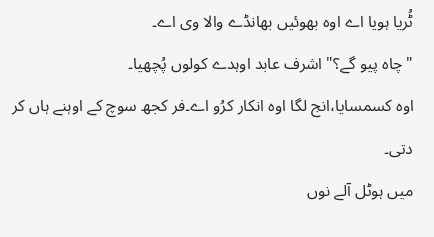ٹُریا ہویا اے اوہ بھوئیں بھانڈے والا وی اے۔
"چاہ پیو گے؟" اشرف عابد اوہدے کولوں پُچھیا۔
اوہ کسمسایا،انج لگا اوہ انکار کرُو اے۔فر کجھ سوچ کے اوہنے ہاں کر دتی۔
میں ہوٹل آلے نوں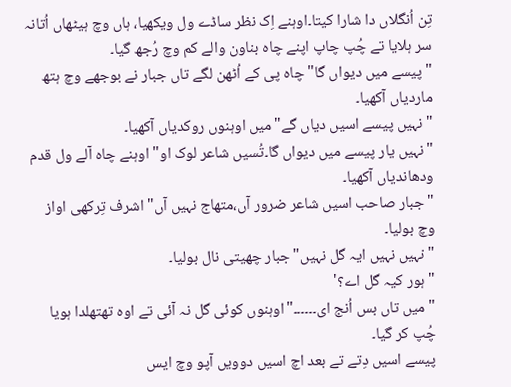تِن اُنگلاں دا شارا کیتا۔اوہنے اِک نظر ساڈے ول ویکھیا، ہاں وچ ہیٹھاں اُتانہ سر ہلایا تے چُپ چاپ اپنے چاہ بناون والے کم وچ رُجھ گیا۔
" پیسے میں دیواں گا" چاہ پی کے اُٹھن لگے تاں جبار نے بوجھے وچ ہتھ ماردیاں آکھیا۔
"نہیں پیسے اسیں دیاں گے"میں اوہنوں روکدیاں آکھیا۔
"نہیں یار پیسے میں دیواں گا۔تُسیں شاعر لوک او" اوہنے چاہ آلے ول قدم ودھاندیاں آکھیا۔
"جبار صاحب اسیں شاعر ضرور آں،متھاج نہیں آں" اشرف تِرکھی اواز وچ بولیا۔
"نہیں نہیں ایہ گل نہیں"جبار چھیتی نال بولیا۔
"ہور کیہ گل اے؟'
"میں تاں بس اُنج ای۔۔۔۔۔۔"اوہنوں کوئی گل نہ آئی تے اوہ تھتھلدا ہویا چُپ کر گیا۔
پیسے اسیں دِتے تے بعد اچ اسیں دوویں آپو وچ ایس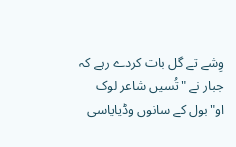وِشے تے گل بات کردے رہے کہ جبار نے "تُسیں شاعر لوک او"بول کے سانوں وڈیایاسی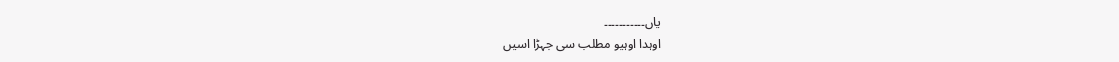یاں۔۔۔۔۔۔۔۔۔۔۔
اوہدا اوہیو مطلب سی جہڑا اسیں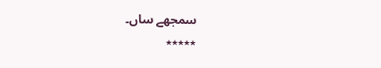سمجھے ساں۔
٭٭٭٭٭